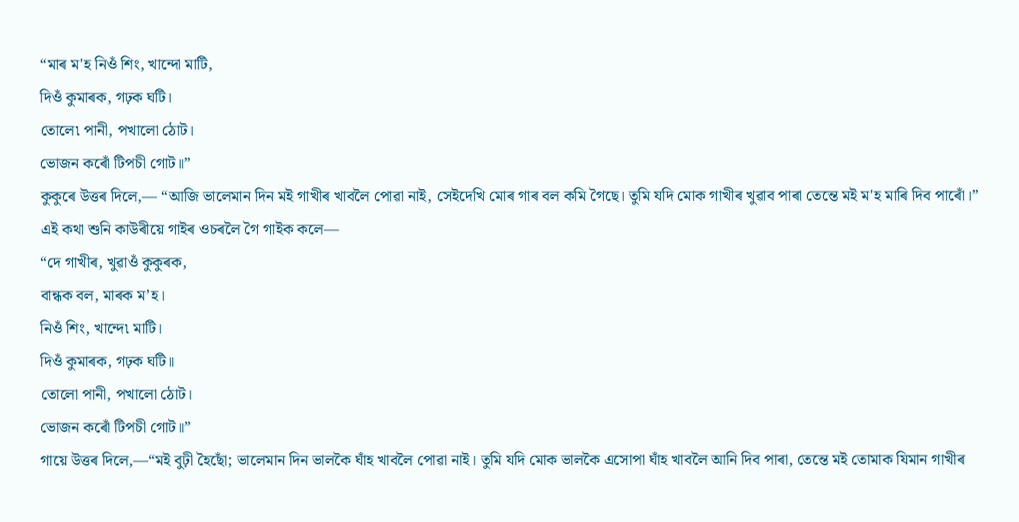“মাৰ ম'হ নিওঁ শিং, খান্দো মাটি,
দিওঁ কুমাৰক, গঢ়ক ঘটি।
তোলে৷ পানী, পখালো ঠোট।
ভোজন কৰোঁ টিপচী গোট॥”
কুকুৰে উত্তৰ দিলে,— “আজি ভালেমান দিন মই গাখীৰ খাবলৈ পোৱা নাই, সেইদেখি মোৰ গাৰ বল কমি গৈছে। তুমি যদি মোক গাখীৰ খুৱাব পাৰা তেন্তে মই ম'হ মাৰি দিব পাৰোঁ।”
এই কথা শুনি কাউৰীয়ে গাইৰ ওচৰলৈ গৈ গাইক কলে—
“দে গাখীৰ, খুৱাওঁ কুকুৰক,
বান্ধক বল, মাৰক ম’হ।
নিওঁ শিং, খান্দে৷ মাটি।
দিওঁ কুমাৰক, গঢ়ক ঘটি॥
তোলো পানী, পখালো ঠোট।
ভোজন কৰোঁ টিপচী গোট॥”
গায়ে উত্তৰ দিলে,—“মই বুঢ়ী হৈছোঁ; ভালেমান দিন ভালকৈ ঘাঁহ খাবলৈ পোৱা নাই। তুমি যদি মোক ভালকৈ এসোপা ঘাঁহ খাবলৈ আনি দিব পাৰা, তেন্তে মই তোমাক যিমান গাখীৰ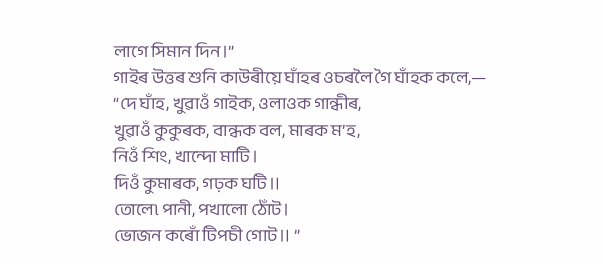লাগে সিমান দিন।”
গাইৰ উত্তৰ শুনি কাউৰীয়ে ঘাঁহৰ ওচৰলৈ গৈ ঘাঁহক কলে,—
“দে ঘাঁহ, খুৱাওঁ গাইক, ওলাওক গান্ধীৰ,
খুৱাওঁ কুকুৰক, বান্ধক বল, মাৰক ম’হ,
নিওঁ শিং, খান্দো মাটি।
দিওঁ কুমাৰক, গঢ়ক ঘটি॥
তোলে৷ পানী, পখালো ঠোঁট।
ভোজন কৰোঁ টিপচী গোট॥ ”